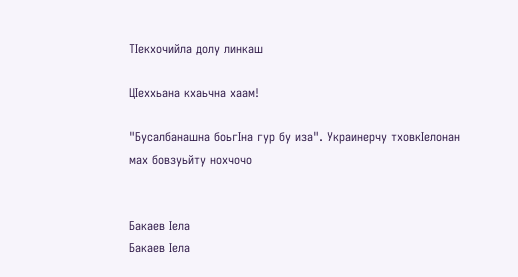ТIекхочийла долу линкаш

ЦIеххьана кхаьчна хаам!

"Бусалбанашна боьгIна гур бу иза". Украинерчу тховкIелонан мах бовзуьйту нохчочо


Бакаев Iела
Бакаев Iела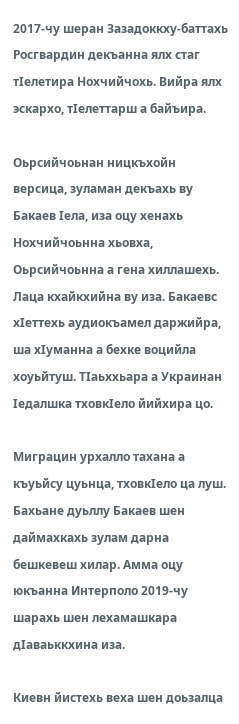2017-чу шеран Зазадоккху-баттахь Росгвардин декъанна ялх стаг тIелетира Нохчийчохь. Вийра ялх эскархо, тIелеттарш а байъира.

Оьрсийчоьнан ницкъхойн версица, зуламан декъахь ву Бакаев Iела, иза оцу хенахь Нохчийчоьнна хьовха, Оьрсийчоьнна а гена хиллашехь. Лаца кхайкхийна ву иза. Бакаевс хIеттехь аудиокъамел даржийра, ша хIуманна а бехке воцийла хоуьйтуш. ТIаьххьара а Украинан Iедалшка тховкIело йийхира цо.

Миграцин урхалло тахана а къуьйсу цуьнца, тховкIело ца луш. Бахьане дуьллу Бакаев шен даймахкахь зулам дарна бешкевеш хилар. Амма оцу юкъанна Интерполо 2019-чу шарахь шен лехамашкара дIаваьккхина иза.

Киевн йистехь веха шен доьзалца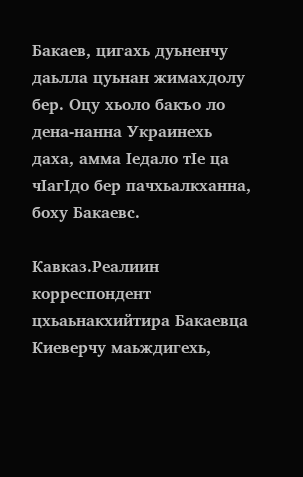Бакаев, цигахь дуьненчу даьлла цуьнан жимахдолу бер. Оцу хьоло бакъо ло дена-нанна Украинехь даха, амма Iедало тIе ца чIагIдо бер пачхьалкханна, боху Бакаевс.

Кавказ.Реалиин корреспондент цхьаьнакхийтира Бакаевца Киеверчу маьждигехь,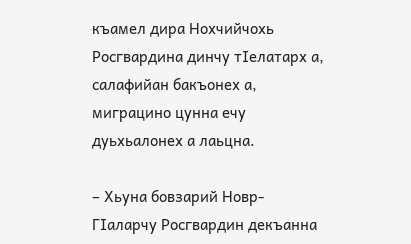къамел дира Нохчийчохь Росгвардина динчу тIелатарх а, салафийан бакъонех а, миграцино цунна ечу дуьхьалонех а лаьцна.

– Хьуна бовзарий Новр-ГIаларчу Росгвардин декъанна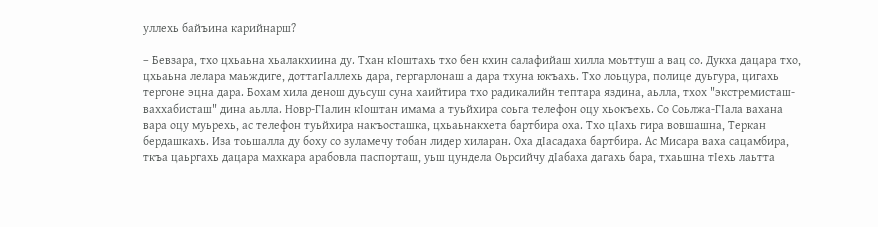уллехь байъина карийнарш?

– Бевзара, тхо цхьаьна хьалакхиина ду. Тхан кIоштахь тхо бен кхин салафийаш хилла моьттуш а вац со. Дукха дацара тхо, цхьаьна лелара маьждиге, доттагIаллехь дара, гергарлонаш а дара тхуна юкъахь. Тхо лоьцура, полице дуьгура, цигахь тергоне эцна дара. Бохам хила денош дуьсуш суна хаийтира тхо радикалийн тептара яздина, аьлла, тхох "экстремисташ-ваххабисташ" дина аьлла. Новр-ГIалин кIоштан имама а туьйхира соьга телефон оцу хьокъехь. Со Соьлжа-ГIала вахана вара оцу муьрехь, ас телефон туьйхира накъосташка, цхьаьнакхета бартбира оха. Тхо цIахь гира вовшашна, Теркан бердашкахь. Иза тоьшалла ду боху со зуламечу тобан лидер хиларан. Оха дIасадаха бартбира. Ас Мисара ваха сацамбира, ткъа цаьргахь дацара махкара арабовла паспорташ, уьш цундела Оьрсийчу дIабаха дагахь бара, тхаьшна тIехь лаьтта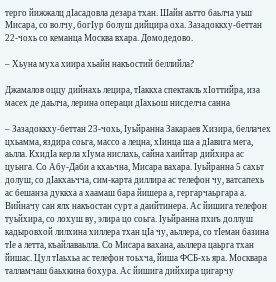терго йижжалц дIасадовла дезара тхан. Шайн аьтто баьлча уьш Мисара, со волчу, богIур болуш дийцира оха. Зазадоккху-беттан 22-чохь со кеманца Москва вхара. Домодедово.

– Хьуна муха хиира хьайн накъостий беллийла?

Джамалов оццу дийнахь лецира, тIаккха спектакль хIоттийра, иза масех де даьлча, лерина операци дIахьош нисделча санна

– Зазадоккху-беттан 23-чохь, Iуьйранна Закараев Хизира, беллачех цхьамма, яздира соьга, массо а лецна, хIинца ша а дIавига мега, аьлла. КхидIа керла хIума нислахь, сайна хаийтар дийхира ас цуьнга. Со Абу-Даби а кхаьчна, Мисара вахара. Iуьйранна 5 сахьт долуш, со дIакхаьчча, сим-карта диллира ас телефон чу, ватсапехь ас бешанза дуккха а хаамаш бара йишера а, гергарчаьргара а. Вийначу сан ялх накъостан сурт а даийтинера. Ас йишига телефон туьйхира, со лохуш ву, элира цо соьга. Iуьйранна пхиъ доллуш кадыровхой лилхина хиллера тхан цIа чу, аьллера, со тIеман базина тIе а летта, къайлаваьлла. Со Мисара вахана, аьллера цаьрга тхан йишас. Цул тIаьхьа ас телефон тоьхча, йиша ФСБ-хь яра. Москвара талламчаш баьхкина бохура. Ас йишига дийхира цигарчу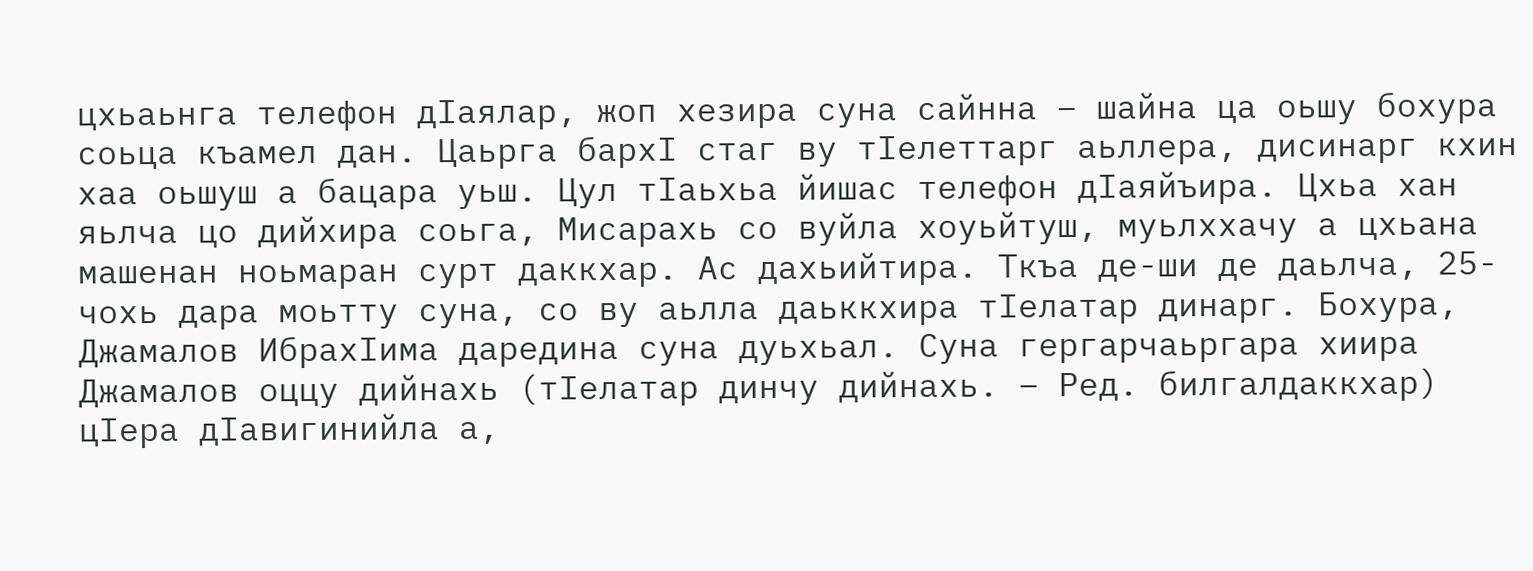цхьаьнга телефон дIаялар, жоп хезира суна сайнна – шайна ца оьшу бохура соьца къамел дан. Цаьрга бархI стаг ву тIелеттарг аьллера, дисинарг кхин хаа оьшуш а бацара уьш. Цул тIаьхьа йишас телефон дIаяйъира. Цхьа хан яьлча цо дийхира соьга, Мисарахь со вуйла хоуьйтуш, муьлххачу а цхьана машенан ноьмаран сурт даккхар. Ас дахьийтира. Ткъа де-ши де даьлча, 25-чохь дара моьтту суна, со ву аьлла даьккхира тIелатар динарг. Бохура, Джамалов ИбрахIима даредина суна дуьхьал. Суна гергарчаьргара хиира Джамалов оццу дийнахь (тIелатар динчу дийнахь. – Ред. билгалдаккхар) цIера дIавигинийла а,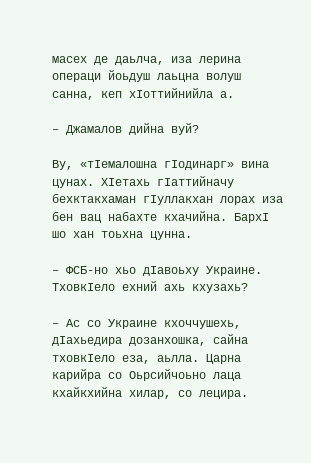масех де даьлча, иза лерина операци йоьдуш лаьцна волуш санна, кеп хIоттийнийла а.

– Джамалов дийна вуй?

Ву, «тIемалошна гIодинарг» вина цунах. ХIетахь гIаттийначу бехктакхаман гIуллакхан лорах иза бен вац набахте кхачийна. БархI шо хан тоьхна цунна.

– ФСБ-но хьо дIавоьху Украине. ТховкIело ехний ахь кхузахь?

– Ас со Украине кхоччушехь, дIахьедира дозанхошка, сайна тховкIело еза, аьлла. Царна карийра со Оьрсийчоьно лаца кхайкхийна хилар, со лецира.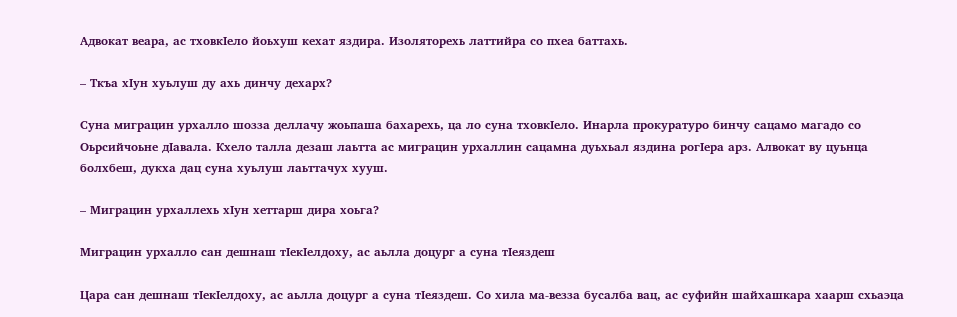Адвокат веара, ас тховкIело йоьхуш кехат яздира. Изоляторехь латтийра со пхеа баттахь.

– Ткъа хIун хуьлуш ду ахь динчу дехарх?

Суна миграцин урхалло шозза деллачу жоьпаша бахарехь, ца ло суна тховкIело. Инарла прокуратуро бинчу сацамо магадо со Оьрсийчоьне дIавала. Кхело талла дезаш лаьтта ас миграцин урхаллин сацамна дуьхьал яздина рогIера арз. Алвокат ву цуьнца болхбеш, дукха дац суна хуьлуш лаьттачух хууш.

– Миграцин урхаллехь хIун хеттарш дира хоьга?

Миграцин урхалло сан дешнаш тIекIелдоху, ас аьлла доцург а суна тIеяздеш

Цара сан дешнаш тIекIелдоху, ас аьлла доцург а суна тIеяздеш. Со хила ма-везза бусалба вац, ас суфийн шайхашкара хаарш схьаэца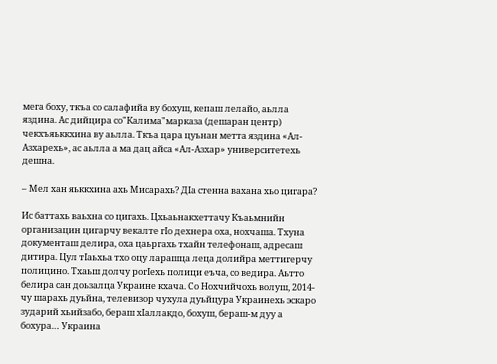мега боху, ткъа со салафийа ву бохуш, кепаш лелайо, аьлла яздина. Ас дийцира со"Калима"марказа (дешаран центр) чекхъяьккхина ву аьлла. Ткъа цара цуьнан метта яздина «Ал-Азхарехь», ас аьлла а ма дац айса «Ал-Азхар» университетехь дешна.

– Мел хан яьккхина ахь Мисарахь? ДIа стенна вахана хьо цигара?

Ис баттахь ваьхна со цигахь. Цхьаьнакхеттачу Къаьмнийн организацин цигарчу векалте гIо дехнера оха, нохчаша. Тхуна документаш делира, оха цаьргахь тхайн телефонаш, адресаш дитира. Цул тIаьхьа тхо оцу ларашца леца долийра меттигерчу полицино. Тхаьш долчу рогIехь полици еъча, со ведира. Аьтто белира сан доьзалца Украине кхача. Со Нохчийчохь волуш, 2014-чу шарахь дуьйна, телевизор чухула дуьйцура Украинехь эскаро зударий хьийзабо, бераш хIаллакдо, бохуш, бераш-м дуу а бохура… Украина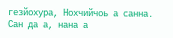гезйохура, Нохчийчоь а санна. Сан да а, нана а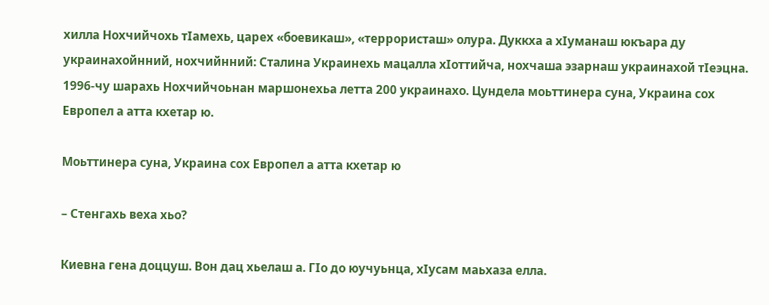хилла Нохчийчохь тIамехь, царех «боевикаш», «террористаш» олура. Дуккха а хIуманаш юкъара ду украинахойнний, нохчийнний: Сталина Украинехь мацалла хIоттийча, нохчаша эзарнаш украинахой тIеэцна. 1996-чу шарахь Нохчийчоьнан маршонехьа летта 200 украинахо. Цундела моьттинера суна, Украина сох Европел а атта кхетар ю.

Моьттинера суна, Украина сох Европел а атта кхетар ю

– Стенгахь веха хьо?

Киевна гена доццуш. Вон дац хьелаш а. ГIо до юучуьнца, хIусам маьхаза елла.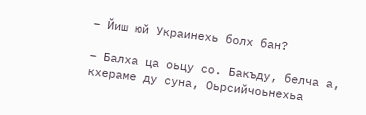– Йиш юй Украинехь болх бан?

– Балха ца оьцу со. Бакъду, белча а, кхераме ду суна, Оьрсийчоьнехьа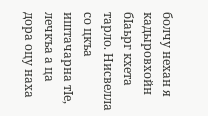болчу нехан я кадыровхойн бIаьрг кхета тарло. Нисвелла со цкъа иштачарна тIе, лечкъа а ца дора оцу наха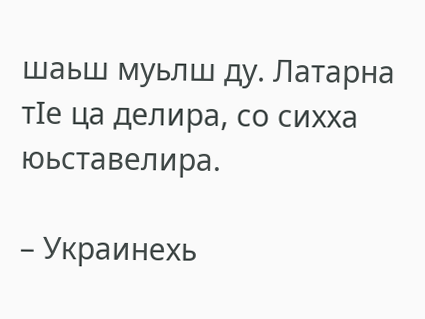шаьш муьлш ду. Латарна тIе ца делира, со сихха юьставелира.

– Украинехь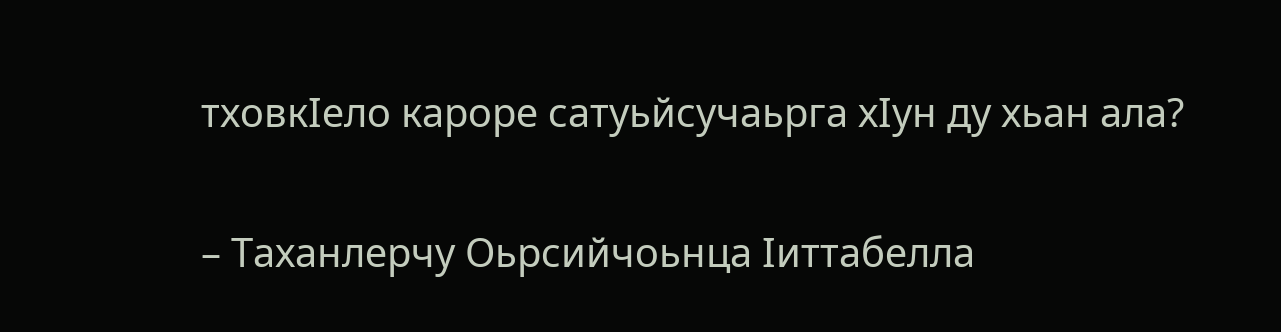тховкIело кароре сатуьйсучаьрга хIун ду хьан ала?

– Таханлерчу Оьрсийчоьнца Iиттабелла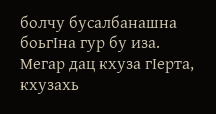болчу бусалбанашна боьгIна гур бу иза. Мегар дац кхуза гIерта, кхузахь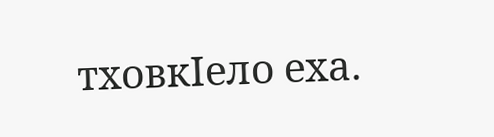тховкIело еха.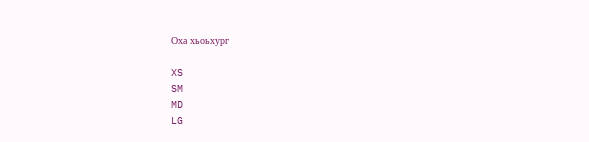Оха хьоьхург

XS
SM
MD
LG